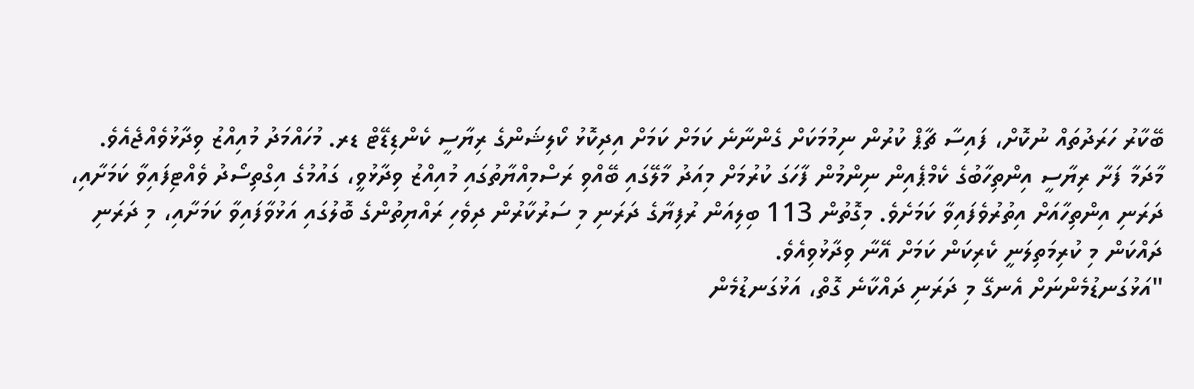ބޭކާރު ހަރަދުތައް ނުކޮށް، ފައިސާ ޗާޕް ކުރުން ނިމުމަކަށް ގެންނާނެ ކަމަށް ކަމަށް އިދިކޮޅު ކޯލިޝަންގެ ރިޔާސީ ކެންޑިޑޭޓް ޑރ. މުހައްމަދު މުއިއްޒު ވިދާޅުވެއްޖެއެވެ.
މާދަމާ ފަށާ ރިޔާސީ އިންތިހާބުގެ ކެމްޕެއިން ނިންމުން ފާހަގަ ކުރުމަށް މިއަދު މާލޭގައި ބޭއްވި ރަސްމިއްޔާތުގައި މުއިއްޒު ވިދާޅުވީ، ގައުމުގެ އިގްތިސޯދު ވެއްޓިފައިވާ ކަމަށާއި، ދަރަނި އިންތިހާއަށް އިތުރުވެފައިވާ ކަމަށެވެ. މިގޮތުން 113 ބިލިއަން ރުފިޔާގެ ދަރަނި މި ސަރުކާރުން ދިވެހި ރައްޔިތުންގެ ބޮލުގައި އަޅުވާފައިވާ ކަމަށާއި، މި ދަރަނި ދައްކަން މި ކުރިމަތިލަނީ ކެރިކަން ކަމަށް އޭނާ ވިދާޅުވިއެވެ.
"އަޅުގަނޑުމެންނަށް އެނގޭ މި ދަރަނި ދައްކާނެ ގޮތް، އަޅުގަނޑުމެން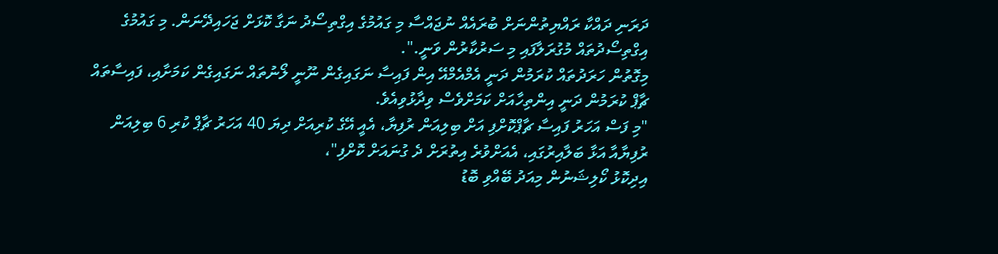ދަރަނި ދައްކާ ރައްޔިތުންނަށް ބުރައެއް ނުޖައްސާ މި ގައުމުގެ އިގްތިސޯދު ނަގާ ކޮޅަށް ޖަހައިދޭނަން. މި ގައުމުގެ އިގްތިސޯދުތައް މުގުރަލާފައި މި ސަރުކާރުން ވަނީ.".
މިގޮތުން ހަރަދުތައް ކުރަމުން ދަނީ އެމްއެމްއޭ އިން ފައިސާ ނަގައިގެން ނޫނީ ލޯނުތައް ނަގައިގެން ކަމަށާއި، ފައިސާތައް ޗާޕް ކުރަމުން ދަނީ އިންތިހާއަށް ކަމަށްވެސް ވިދާޅުވިއެވެ.
"މި ފަސް އަހަރު ފައިސާ ޗާޕްކޮށްފި އަށް ބިލިއަން ރުފިޔާ، އެއީ އޭގެ ކުރިއަށް ދިޔަ 40 އަހަރު ޗާޕް ކުރި 6 ބިލިއަން ރުފިޔާއާ އަޅާ ބަލާއިރުގައި، އެއަށްވުރެ އިތުރަށް ދެ ގުނައަށް ކޮށްފި"،
އިދިކޮޅު ކޯލިޝަނުން މިއަދު ބޭއްވި ބޮޑު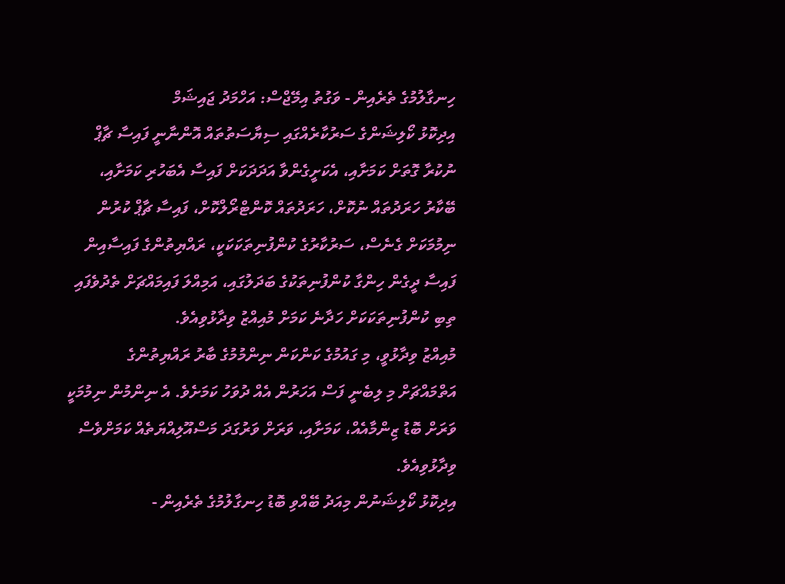ހިނގާލުމުގެ ތެރެއިން - ވަގުތު އިމޭޖްސް: އަހްމަދު ޖައިޝަމް
އިދިކޮޅު ކޯލިޝަންގެ ސަރުކާރެއްގައި ސިޔާސަތުތައް އޮންނާނީ ފައިސާ ޗާޕް ނުކުރާ ގޮތަށް ކަމަށާއި، އެކަށީގެންވާ އަދަދަކަށް ފައިސާ އެބަހުރި ކަމަށާއި، ބޭކާރު ހަރަދުތައް ނުކޮށް، ހަރަދުތައް ކޮންޓްރޯލްކޮށް، ފައިސާ ޗާޕް ކުރުން ނިމުމަކަށް ގެނެސް، ސަރުކާރުގެ ކުންފުނިތަކަކަކީ، ރައްޔިތުންގެ ފައިސާއިން ފައިސާ ދީގެން ހިންގާ ކުންފުނިތަކުގެ ބަދަލުގައި، އަމިއްލަ ފައިމައްޗަށް ތެދުވެފައި ތިބި ކުންފުނިތަކަކަށް ހަދާނެ ކަމަށް މުއިއްޒު ވިދާޅުވިއެވެ.
މުއިއްޒު ވިދާޅުވީ، މި ގައުމުގެ ކަންކަން ނިންމުމުގެ ބާރު ރައްޔިތުންގެ އަތްމައްޗަށް މި ލިބެނީ ފަސް އަހަރުން އެއް ދުވަހު ކަމަށެވެ. އެ ނިންމުން ނިމުމަކީ ވަރަށް ބޮޑު ޒިންމާއެއް، ކަމަށާއި، ވަރަށް ވަރުގަދަ މަސްއޫލިއްޔަތެއް ކަމަށްވެސް ވިދާޅުވިއެވެ.
އިދިކޮޅު ކޯލިޝަނުން މިއަދު ބޭއްވި ބޮޑު ހިނގާލުމުގެ ތެރެއިން -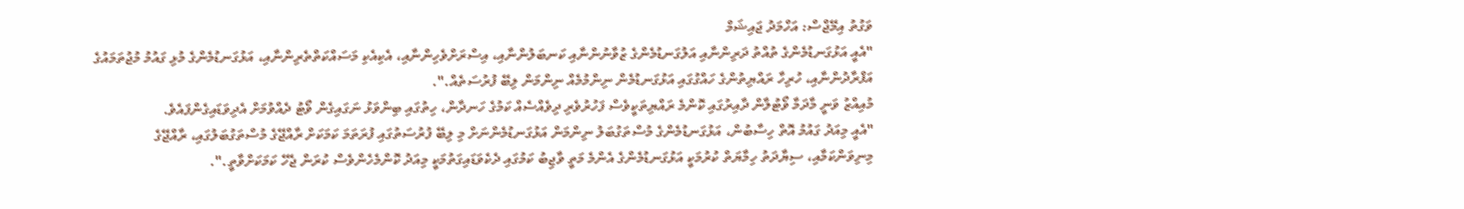ވަގުތު އިމޭޖްސް: އަހްމަދު ޖައިޝަމް
"އެއީ އަޅުގަނޑުމެންގެ ތުއްތު ދަރިންނާއި އަލުގަނޑުމެންގެ ޒުވާނުންނާއި ކަނބަލުންނާއި، އިސްރަށްވެހިންނާއި، އެކިއެކި މަސައްކަތްތެރިންނާއި، އަޅުގަނޑުމެންގެ މުޅި ގައުމު މުޖުތަމައުގެ އަފްރާދުންނާއި، ހުރިހާ ރައްޔިތުންގެ ހައްގުގައި އަޅުގަނޑުމެން ނިންމުމެއް ނިންމަން ލިބޭ ފުރުސަތެއް.".
މުއިއްޒު ވަނީ މާދަމާ ވޯޓުލާން ދާއިރުގައި ކޮންމެ ރައްޔިތަކީވެސް ފަހުރުވެރި ދިވެއްސެއް ކަމުގެ ހަނދާން، ހިތުގައި ބިންވަޅު ނަގައިގެން ވޯޓު ދެއްވުމަށް އެދިވަޑައިގެންފައެވެ.
"އެއީ މިއަދު ގައުމު އޮތް ހިސާބުން، އަޅުގަނޑުމެންގެ މުސްތަގުބަލު ނިންމަން އަޅުގަނޑުމެންނަށް މި ލިބޭ ފުރުސަތުގައި ފުރަތަމަ ކަމަކަށް ރާއްޖޭގެ މުސްތަގުބަލުގައި، ރާއްޖޭގެ މިނިވަންކަމާއި، ސިޔާދަތު ހިމާޔަތް ކުރުމަކީ އަޅުގަނޑުމެންގެ އެންމެ މަތީ ވާޖިބު ކަމުގައި ދެކެވަޑައިގަތުމަކީ މިއަދު ކޮންމެހެންވެސް ކުރަން ޖެހޭ ކަމަކަށްވާތީ.".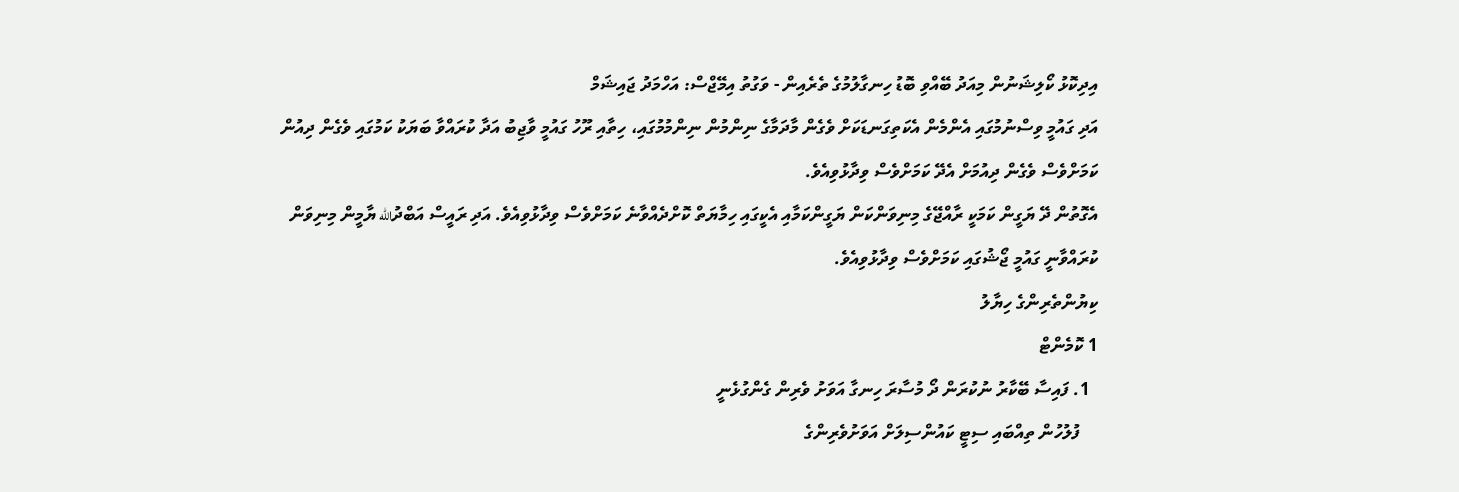އިދިކޮޅު ކޯލިޝަނުން މިއަދު ބޭއްވި ބޮޑު ހިނގާލުމުގެ ތެރެއިން - ވަގުތު އިމޭޖްސް: އަހްމަދު ޖައިޝަމް
އަދި ގައުމީ ވިސްނުމުގައި އެންމެން އެކަތިގަނޑަކަށް ވެގެން މާދަމާގެ ނިންމުން ނިންމުމުގައި، ހިތާއި ރޫހު ގައުމީ ވާޖިބު އަދާ ކުރައްވާ ބަޔަކު ކަމުގައި ވެގެން ދިއުން ކަމަށްވެސް ވެގެން ދިއުމަށް އެދޭ ކަމަށްވެސް ވިދާޅުވިއެވެ.
އެގޮތުން ދޭ ޔަގީން ކަމަކީ ރާއްޖޭގެ މިނިވަންކަން ޔަގީންކަމާއި އެކީގައި ހިމާޔަތް ކޮށްދެއްވާނެ ކަމަށްވެސް ވިދާޅުވިއެވެ. އަދި ރައީސް އަބްދުالله ޔާމީން މިނިވަން ކުރައްވާނީ ގައުމީ ޖޯޝުގައި ކަމަށްވެސް ވިދާޅުވިއެވެ.
ކިޔުންތެރިންގެ ހިޔާލު
1 ކޮމެންޓް
  1. ފައިސާ ބޭކާރު ނުކުރަން ދޯ މުސާރަ ހިނގާ އަވަށު ވެރިން ގެންގުޅެނީ
    ފުލުހުން ތިއްބައި ސިޓީ ކައުންސިލަށް އަވަށުވެރިންގެ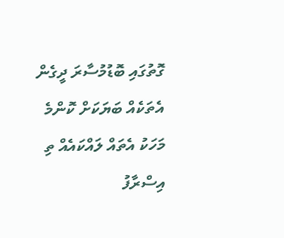ގޮތުގައި ބޮޑުމުސާރަ ދީގެން އެތަކެއް ބަޔަކަށް ކޮންމެ މަހަކު އެތައް ލައްކައެއް ތި އިސްރާފު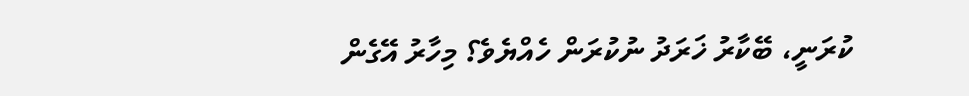ކުރަނީ، ބޭކާރު ޚަރަދު ނުކުރަން ހެއްޔެވެ؟ މިހާރު އޭގެން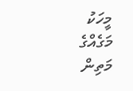މީހަކު މަގެއްގެ މަތިން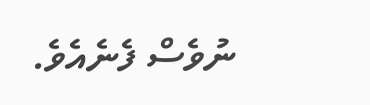ނުވެސް ފެނެއެވެ.